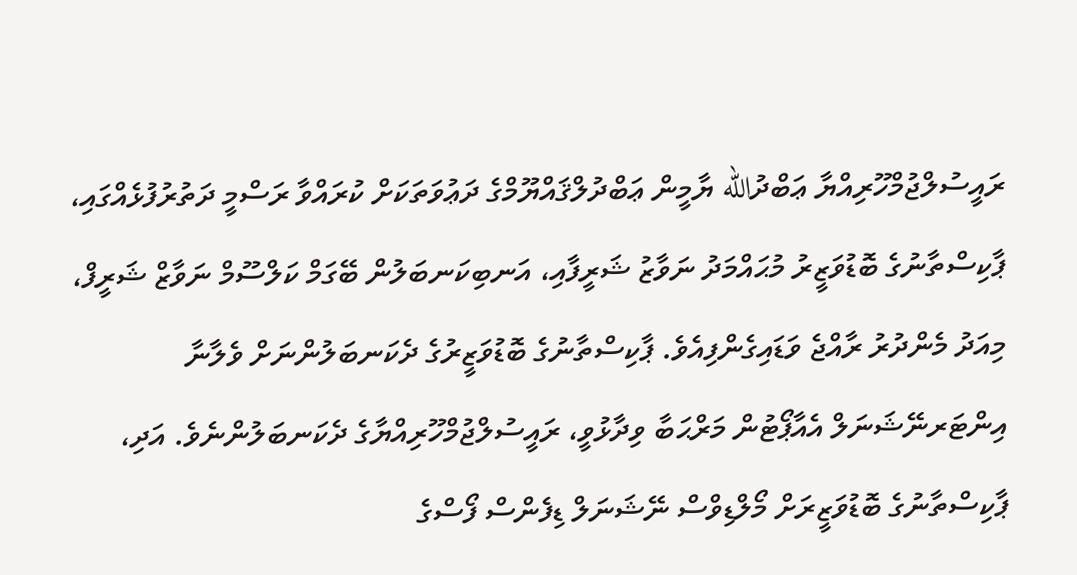ރައީސުލްޖުމްހޫރިއްޔާ ޢަބްދުالله ޔާމީން ޢަބްދުލްޤައްޔޫމްގެ ދަޢުވަތަކަށް ކުރައްވާ ރަސްމީ ދަތުރުފުޅެއްގައި، ޕާކިސްތާނުގެ ބޮޑުވަޒީރު މުޙައްމަދު ނަވާޒު ޝަރީފާއި، އަނބިކަނބަލުން ބޭގަމް ކަލްސޫމް ނަވާޒް ޝަރީފް، މިއަދު މެންދުރު ރާއްޖެ ވަޑައިގެންފިއެވެ. ޕާކިސްތާނުގެ ބޮޑުވަޒީރުގެ ދެކަނބަލުންނަށް ވެލާނާ އިންޓަރނޭޝަނަލް އެއާޕޯޓުން މަރްޙަބާ ވިދާޅުވީ، ރައީސުލްޖުމްހޫރިއްޔާގެ ދެކަނބަލުންނެވެ. އަދި، ޕާކިސްތާނުގެ ބޮޑުވަޒީރަށް މޯލްޑިވްސް ނޭޝަނަލް ޑިފެންސް ފޯސްގެ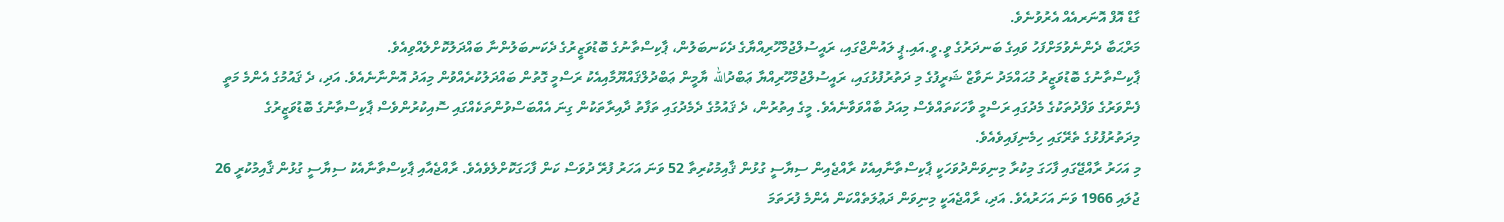ގާޑް އޮފް އޮނަރއެއް އެރުވުނެވެ.
މަރްޙަބާ ދެންނެވުމަށްފަހު ވައިގެ ބަނދަރުގެ ވީ.ވީ.އައި.ޕީ ލައުންޖްގައި، ރައީސުލްޖުމްހޫރިއްޔާގެ ދެކަނބަލުން، ޕާކިސްތާނުގެ ބޮޑުވަޒީރުގެ ދެކަނބަލުންނާ ބައްދަލުކޮށްލެއްވިއެވެ.
ޕާކިސްތާނުގެ ބޮޑުވަޒީރު މުޙައްމަދު ނަވާޒް ޝަރީފުގެ މި ދަތުރުފުޅުގައި، ރައީސުލްޖުމްހޫރިއްޔާ ޢަބްދުالله ޔާމީން ޢަބްދުލްޤައްޔޫމާއިއެކު ރަސްމީ ގޮތުން ބައްދަލުކުރެއްވުން މިއަދު އޮންނާނެއެވެ. އަދި، ދެ ޤައުމުގެ އެންމެ މަތީ ފެންވަރުގެ ވަފްދުތަކުގެ މެދުގައި ރަސްމީ ވާހަކަތައްވެސް މިއަދު ބާއްވަވާނެއެވެ. މީގެ އިތުރުން، ދެ ޤައުމުގެ ދެމެދުގައި ތަފާތު ދާއިރާތަކުން ގިނަ އެއްބަސްވުންތަކެއްގައި ސޮއިކުރުންވެސް ޕާކިސްތާނުގެ ބޮޑުވަޒީރުގެ މިދަތުރުފުޅުގެ ތެރޭގައި ހިމެނިފައިވެއެވެ.
މި އަހަރު ރާއްޖޭގައި ފާހަގަ މިކުރާ މިނިވަންދުވަހަކީ ޕާކިސްތާނާއިއެކު ރާއްޖެއިން ސިޔާސީ ގުޅުން ޤާއިމުކުރިތާ 52 ވަނަ އަހަރު ފުރޭ ދުވަސް ކަން ފާހަގަކޮށްލެވެއެވެ. ރާއްޖެއާއި ޕާކިސްތާނާއެކު ސިޔާސީ ގުޅުން ޤާއިމުކުރީ 26 ޖުލައި 1966 ވަނަ އަހަރުއެވެ. އަދި، ރާއްޖެއަކީ މިނިވަން ދަޢުލަތެއްކަން އެންމެ ފުރަތަމަ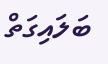ބަލައިގަތް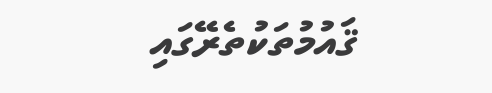ޤައުމުތަކުތެރޭގައި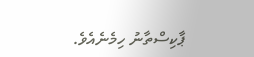ޕާކިސްތާނު ހިމެނެއެވެ.